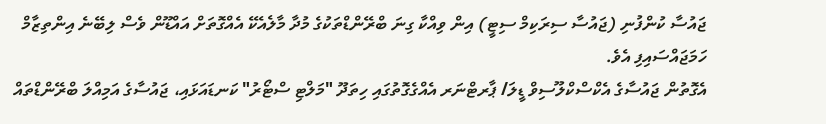ޖައުސާ ކުންފުނި (ޖައުސާ ސިރަކިމް ސިޓީ) އިން ވިއްކާ ގިނަ ބްރޭންޑްތަކުގެ މުދާ މާލެއެކޭ އެއްގޮތަށް އައްޑޫން ވެސް ލިބޭނެ އިންތިޒާމް ހަމަޖައްސައިފި އެވެ.
އެގޮތުން ޖައުސާގެ އެކްސްކްލޫސިވް ޑީލަ/ ޕާރޓްނަރ އެއްގެގޮތުގައި ހިތަދޫ "މަލްޓި ސްޓޯރު" ކަނޑައަޅައި، ޖައުސާގެ އަމިއްލަ ބްރޭންޑްތައް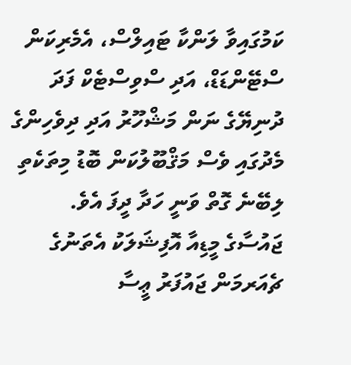ކަމުގައިވާ ލަންކާ ޓައިލްސް، އެމެރިކަން ސްޓޭންޑަޑް، އަދި ސްވިސްޓެކް ފަދަ ދުނިޔޭގެ ނަން މަޝްހޫރު އަދި ދިވެހިންގެ މެދުގައި ވެސް މަޤްބޫލުކަން ބޮޑު މިތަކެތި ލިބޭނެ ގޮތް ވަނީ ހަދާ ދީފަ އެވެ.
ޖައުސާގެ މީޑިއާ އޮފިޝަލަކު އެތަނުގެ ޗެއަރމަން ޖައުފަރު ޢީސާ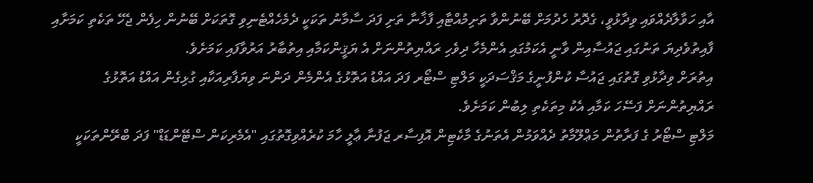އާއި ހަވާލާދެއްވައި ވިދާޅުވީ، ގެދޮރު ހެދުމަށް ބޭނުންވާ ތަށިމުއްޓާއި ފާޚާނާ ތަށި ފަދަ ސާމާނު ތަކަކީ ދެމެހެއްޓެނިވި ގޮތަކަށް ބޭނުން ހިފެން ޖެހޭ ތަކެތި ކަމަށާއި ފާއިތުވެދިޔަ ތަނުގައި ޖައުސާއިން ވާނީ އެކަމުގައި އެންމެހާ ދިވެހި ރައްޔިތުންނަށް އެ ޔަޤީންކަމާއި އިތުބާރު އަރުވާފައި ކަމަށެވެ.
އިތުރަށް ވިދާޅުވި ގޮތުގައި ޖައުސާ ކުންފުނީގެ މަޤްސަދަކީ މަލްޓި ސްޓޯރ ފަދަ އައްޑު އަތޮޅުގެ އެންމެން ދަންނަ ވިޔަފާރިއަކާއި ގުޅިގެން އައްޑު އަތޮޅުގެ ރައްޔިތުންނަށް ފަސޭހަ ކަމާއި އެކު މިތަކެތި ލިބުން ކަމަށެވެ.
މަލްޓި ސްޓޯރު ގެ ފަރާތުން މަޢްލޫމާތު ދެއްވަމުން އެތަނުގެ މާކެޓިން އޮފިސާރ ޖަފުނާ ޢާލީ ހާމަ ކުރެއްވިގޮތުގައި "އެމެރިކަން ސްޓޭންޑަޑް" ފަދަ ބްރޭންތަކަކީ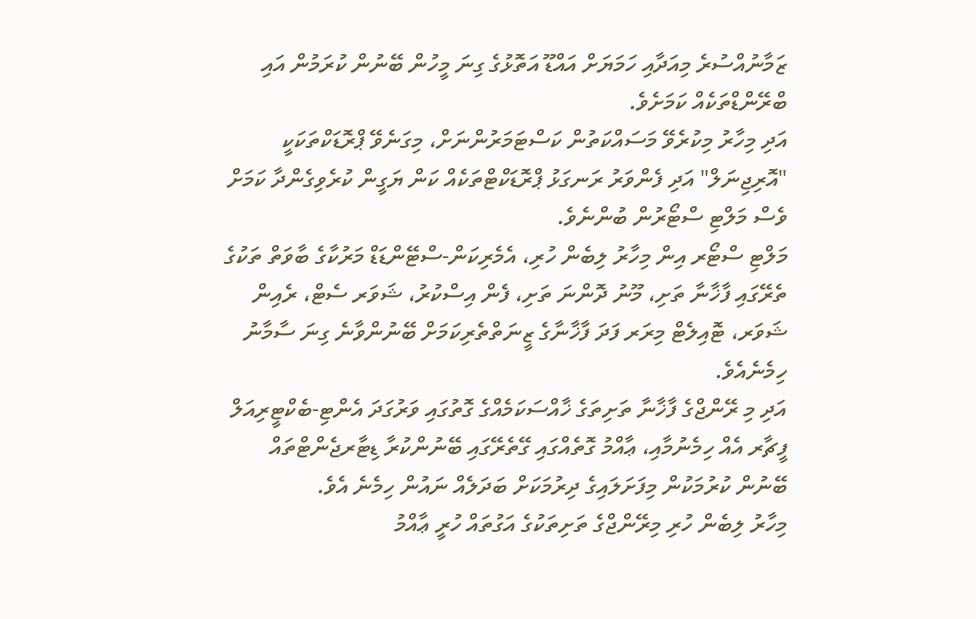ޒަމާނުއްސުރެ މިއަދާއި ހަމަޔަށް އައްޑޫ އަތޮޅުގެ ގިނަ މީހުން ބޭނުން ކުރަމުން އައި ބްރޭންޑްތަކެއް ކަމަށެވެ.
އަދި މިހާރު މިކުރެވޭ މަސައްކަތުން ކަސްޓަމަރުންނަށް، މިގަނެވޭ ޕްރޮޑަކްތަކަކީ "އޮރިޖިނަލް" އަދި ފެންވަރު ރަނގަޅު ޕްރޮޑަކްޓްތަކެއް ކަން ޔަގީން ކުރެވިގެންދާ ކަމަށް ވެސް މަލްޓި ސްޓޯރުން ބުންނެވެ.
މަލްޓި ސްޓޯރ އިން މިހާރު ލިބެން ހުރި، އެމެރިކަން-ސްޓޭންޑަޑް މަރުކާގެ ބާވަތް ތަކުގެ ތެރޭގައި ފާޚާނާ ތަށި، މޫނު ދޮންނަ ތަށި، ފެން އިސްކުރު، ޝަވަރ ސެޓް، ރެއިން ޝަވަރ، ޓޮއިލެޓް މިރަރ ފަދަ ފާޚާނާގެ ޒީނަތްތެރިކަމަށް ބޭނުންވާނެ ގިނަ ސާމާނު ހިމެނެއެވެ.
އަދި މި ރޭންޖްގެ ފާޚާނާ ތަށިތަގެ ޚާއްސަކަމެއްގެ ގޮތުގައި ވަރުގަދަ އެންޓި-ބެކްޓީރިއަލް ފީޗާރ އެއް ހިމެނުމާއި، ޢާއްމު ގޮތެއްގައި ގޭތެރޭގައި ބޭނުންކުރާ ޑިޓާރޖެންޓްތައް ބޭނުން ކުރުމަކުން މިފަށަލައިގެ ދިރުމަކަށް ބަދަލެއް ނައުން ހިމެނެ އެވެ.
މިހާރު ލިބެން ހުރި މިރޭންޖްގެ ތަށިތަކުގެ އަގުތައް ހުރީ ޢާއްމު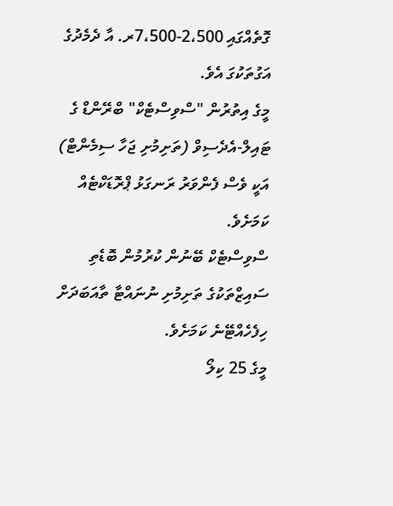ގޮތެއްގައި 2،500-7،500ރ. އާ ދެމެދުގެ އަގުތަކުގަ އެވެ.
މީގެ އިތުރުން "ސްވިސްޓެކް" ބްރޭންޑް ގެ ޓައިލް-އެދެސިވް (ތަށިމުށި ޖަހާ ސިމެންޓް) އަކީ ވެސް ފެންވަރު ރަނގަޅު ޕްރޮޑަކްޓެއް ކަމަށެވެ.
ސްވިސްޓެކް ބޭނުން ކުރުމުން ބޮޑެތި ސައިޒްތަކުގެ ތަށިމުށި ނުނައްޓާ ތާއަބަދަށް ހިފެހެއްޓޭނެ ކަމަށެވެ.
މީގެ 25 ކިލޯ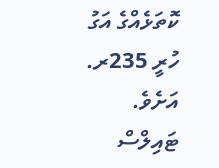ކޮތަޅެއްގެ އަގު ހުރީ 235ރ. އަށެވެ.
ޓައިލްސް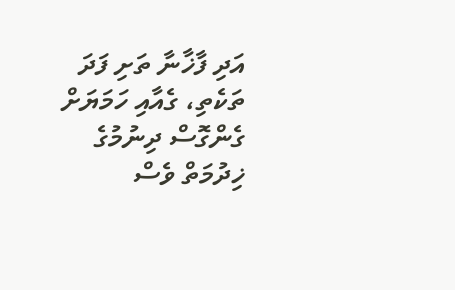އަދި ފާޚާނާ ތަށި ފަދަ ތަކެތި، ގެއާއި ހަމަޔަށް ގެންގޮސް ދިނުމުގެ ޚިދުމަތް ވެސް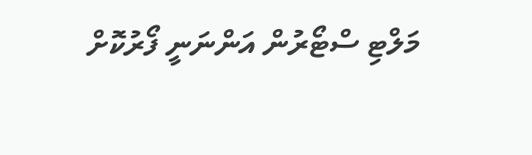މަލްޓި ސްޓޯރުން އަންނަނީ ފޯރުކޮށް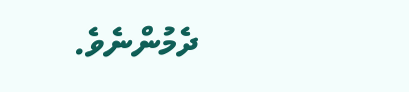ދެމުންނެވެ.